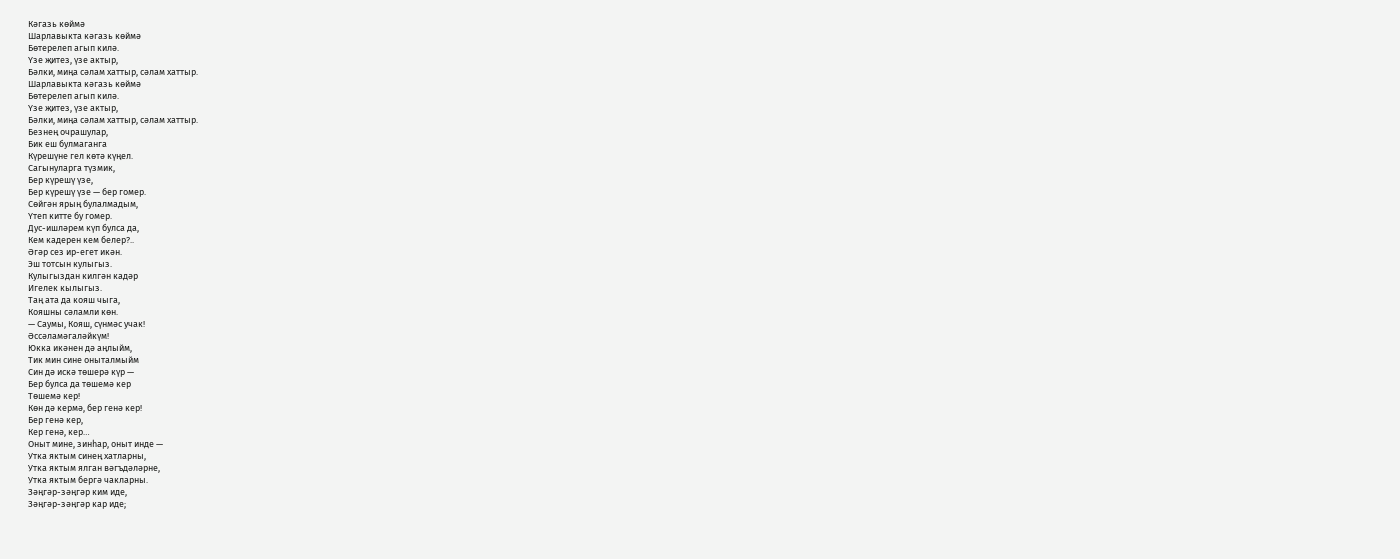Кәгазь көймә
Шарлавыкта кәгазь көймә
Бөтерелеп агып килә.
Үзе җитез, үзе актыр,
Бәлки, миңа сәлам хаттыр, сәлам хаттыр.
Шарлавыкта кәгазь көймә
Бөтерелеп агып килә.
Үзе җитез, үзе актыр,
Бәлки, миңа сәлам хаттыр, сәлам хаттыр.
Безнең очрашулар,
Бик еш булмаганга
Күрешүне гел көтә күңел.
Сагынуларга түзмик,
Бер күрешү үзе,
Бер күрешү үзе — бер гомер.
Сөйгән ярың булалмадым,
Үтеп китте бу гомер.
Дус-ишләрем күп булса да,
Кем кадерен кем белер?..
Әгәр сез ир-егет икән.
Эш тотсын кулыгыз.
Кулыгыздан килгән кадәр
Игелек кылыгыз.
Таң ата да кояш чыга,
Кояшны сәламли көн.
— Саумы, Кояш, сүнмәс учак!
Әссәламәгаләйкүм!
Юкка икәнен дә аңлыйм,
Тик мин сине оныталмыйм
Син дә искә төшерә күр —
Бер булса да төшемә кер
Төшемә кер!
Көн дә кермә, бер генә кер!
Бер генә кер,
Кер генә, кер…
Оныт мине, зинһар, оныт инде —
Утка яктым синең хатларны,
Утка яктым ялган вәгъдәләрне,
Утка яктым бергә чакларны.
Зәңгәр-зәңгәр ким иде,
Зәңгәр-зәңгәр кар иде;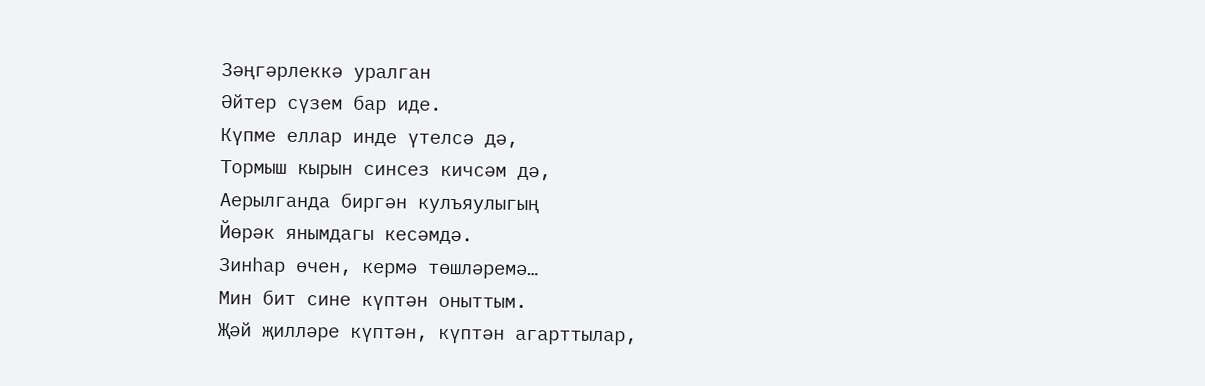Зәңгәрлеккә уралган
Әйтер сүзем бар иде.
Күпме еллар инде үтелсә дә,
Тормыш кырын синсез кичсәм дә,
Аерылганда биргән кулъяулыгың
Йөрәк янымдагы кесәмдә.
Зинһар өчен, кермә төшләремә…
Мин бит сине күптән оныттым.
Җәй җилләре күптән, күптән агарттылар,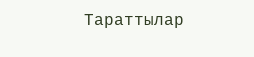Тараттылар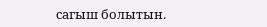сагыш болытын.